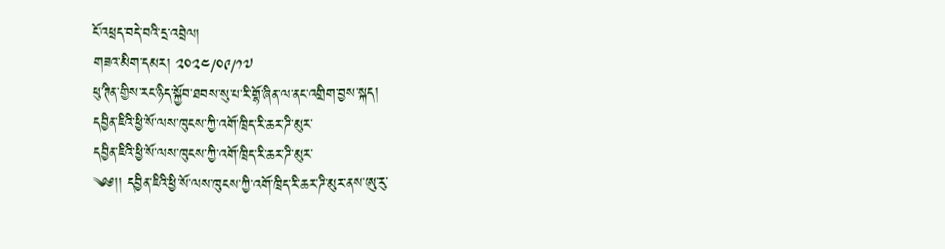ངོ་འཕྲད་བདེ་བའི་དྲ་འབྲེལ།
གཟའ་མིག་དམར། ༢༠༢༤/༠༩/༡༧
ཕུ་ཊིན་གྱིས་རང་ཉིད་སྐྱོབ་ཐབས་སུ་པ་རི་གྷོ་ཞིན་ལ་ནང་འགྲིག་བྱས་སྐད།
དབྱིན་ཇིའི་ཕྱི་སོ་ལས་ཁུངས་ཀྱི་འགོ་ཁྲིད་རི་ཆར་ཌི་མུར་
དབྱིན་ཇིའི་ཕྱི་སོ་ལས་ཁུངས་ཀྱི་འགོ་ཁྲིད་རི་ཆར་ཌི་མུར་
༄༅།། དབྱིན་ཇིའི་ཕྱི་སོ་ལས་ཁུངས་ཀྱི་འགོ་ཁྲིད་རི་ཆར་ཌི་མུར་ནས་ཨུ་རུ་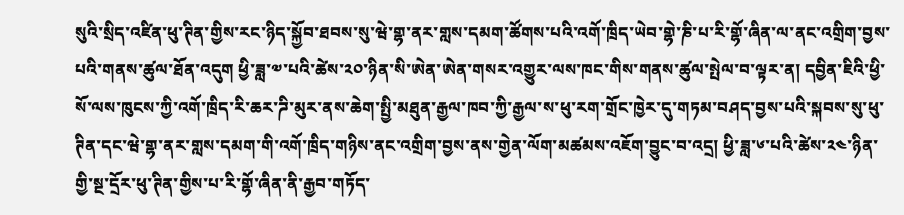སུའི་སྲིད་འཛིན་ཕུ་ཊིན་གྱིས་རང་ཉིད་སྐྱོབ་ཐབས་སུ་ཝེ་གྷ་ནར་གླས་དམག་ཚོགས་པའི་འགོ་ཁྲིད་ཡེབ་གྷེ་ཎི་པ་རི་གྷོ་ཞིན་ལ་ནང་འགྲིག་བྱས་པའི་གནས་ཚུལ་ཐོན་འདུག ཕྱི་ཟླ་༧་པའི་ཚེས་༢༠་ཉིན་སི་ཨེན་ཨེན་གསར་འགྱུར་ལས་ཁང་གིས་གནས་ཚུལ་སྤེལ་བ་ལྟར་ན། དབྱིན་ཇིའི་ཕྱི་སོ་ལས་ཁུངས་ཀྱི་འགོ་ཁྲིད་རི་ཆར་ཌི་མུར་ནས་ཆེག་སྤྱི་མཐུན་རྒྱལ་ཁབ་ཀྱི་རྒྱལ་ས་ཕུ་རག་གྲོང་ཁྱེར་དུ་གཏམ་བཤད་བྱས་པའི་སྐབས་སུ་ཕུ་ཊིན་དང་ཝེ་གྷ་ནར་གླས་དམག་གི་འགོ་ཁྲིད་གཉིས་ནང་འགྲིག་བྱས་ནས་གྱེན་ལོག་མཚམས་འཇོག་བྱུང་བ་འདྲ། ཕྱི་ཟླ་༦་པའི་ཚེས་༢༤་ཉིན་གྱི་སྔ་དྲོར་ཕུ་ཊིན་གྱིས་པ་རི་གྷོ་ཞིན་ནི་རྒྱབ་གཏོད་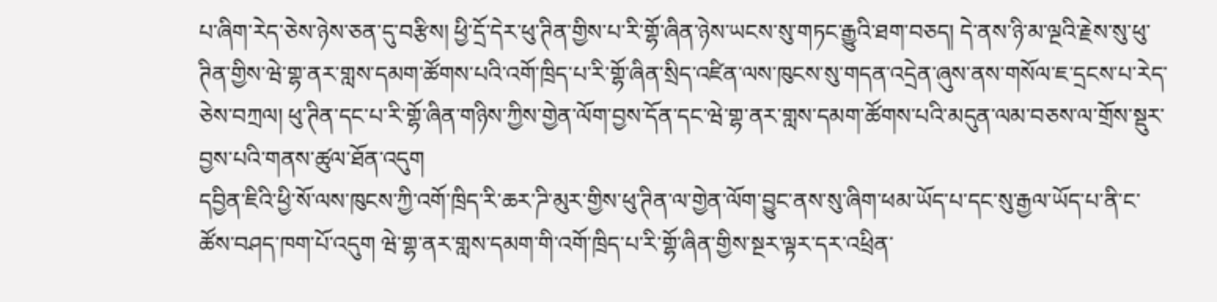པ་ཞིག་རེད་ཅེས་ཉེས་ཅན་དུ་བརྩིས། ཕྱི་དྲོ་དེར་ཕུ་ཊིན་གྱིས་པ་རི་གྷོ་ཞིན་ཉེས་ཡངས་སུ་གཏང་རྒྱུའི་ཐག་བཅད། དེ་ནས་ཉི་མ་ལྔའི་རྗེས་སུ་ཕུ་ཊིན་གྱིས་ཝེ་གྷ་ནར་གླས་དམག་ཚོགས་པའི་འགོ་ཁྲིད་པ་རི་གྷོ་ཞིན་སྲིད་འཛིན་ལས་ཁུངས་སུ་གདན་འདྲེན་ཞུས་ནས་གསོལ་ཇ་དྲངས་པ་རེད་ཅེས་བཀྲལ། ཕུ་ཊིན་དང་པ་རི་གྷོ་ཞིན་གཉིས་ཀྱིས་གྱེན་ལོག་བྱས་དོན་དང་ཝེ་གྷ་ནར་གླས་དམག་ཚོགས་པའི་མདུན་ལམ་བཅས་ལ་གྲོས་སྡུར་བྱས་པའི་གནས་ཚུལ་ཐོན་འདུག
དབྱིན་ཇིའི་ཕྱི་སོ་ལས་ཁུངས་ཀྱི་འགོ་ཁྲིད་རི་ཆར་ཌི་མུར་གྱིས་ཕུ་ཊིན་ལ་གྱེན་ལོག་བྱུང་ནས་སུ་ཞིག་ཕམ་ཡོད་པ་དང་སུ་རྒྱལ་ཡོད་པ་ནི་ང་ཚོས་བཤད་ཁག་པོ་འདུག ཝེ་གྷ་ནར་གླས་དམག་གི་འགོ་ཁྲིད་པ་རི་གྷོ་ཞིན་གྱིས་སྔར་ལྟར་དར་འཕྲིན་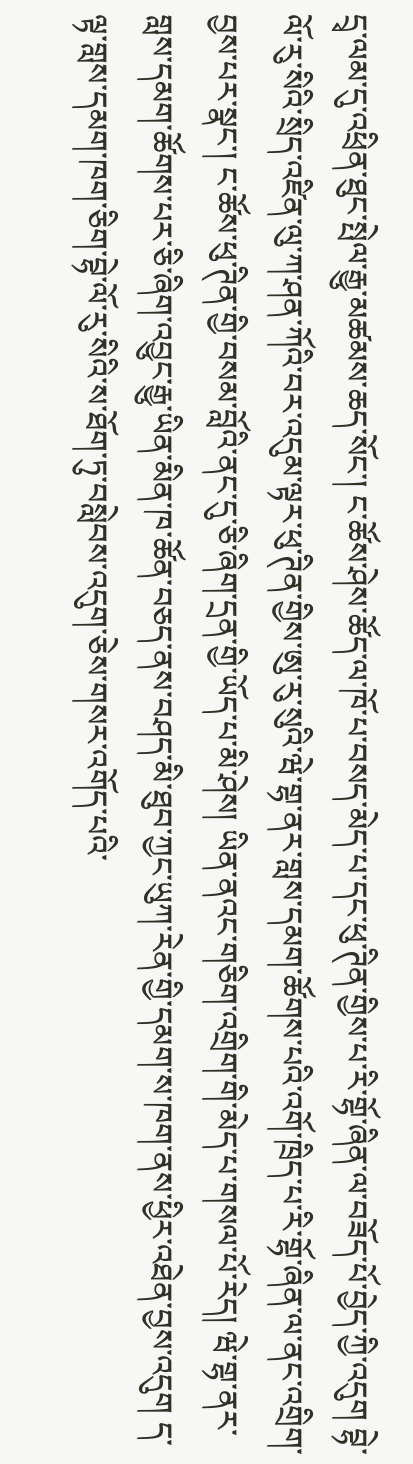དྲྭ་ལམ་དུ་འཕྲིན་ཐུང་སྤེལ་རྒྱུ་མཚམས་ཆད་སོང་། ང་ཚོས་ཤེས་ཚོད་ལ་ཁོ་པ་བསད་མེད་པ་དང་ཕུ་ཊིན་གྱིས་པ་རི་གྷོ་ཞིན་ལ་བཟོད་པོ་བྱེད་ཀྱི་འདུག བྷེ་ལོ་རུ་སིའི་སྲིད་འཛིན་ལུ་ཀ་ཤན་ཀོའི་བར་འདུམ་ལྟར་ཕུ་ཊིན་གྱིས་ཨུ་རུ་སུའི་ཝེ་གྷ་ནར་གླས་དམག་ཚོགས་པའི་འགོ་ཁྲིད་པ་རི་གྷོ་ཞིན་ལ་ནང་འགྲིག་བྱས་པར་སྣང་། ང་ཚོས་ཕུ་ཊིན་གྱི་བསམ་བློའི་ནང་དུ་ཅི་ཞིག་དྲན་གྱི་ཡོད་པ་མི་ཤེས། ཡིན་ནའང་གཅིག་འགྲིག་གི་མེད་པ་གསལ་པོ་རེད། ཝེ་གྷ་ནར་གླས་དམག་ཚོགས་པར་ཅི་ཞིག་འབྱུང་རྒྱུ་ཡིན་མིན་ཁ་ཚོན་བཅད་ནས་བཤད་མི་ཐུབ་ཀྱང་ཡུཀ་རེན་གྱི་དམག་ས་ཁག་ནས་ཕྱིར་འཐེན་བྱས་འདུག ད་ལྟ་གླས་དམག་ཁག་ཅིག་བྷེ་ལོ་རུ་སིའི་ས་ཐོག་ཏུ་བསླེབས་འདུག་ཅེས་གསར་འགོད་པའི་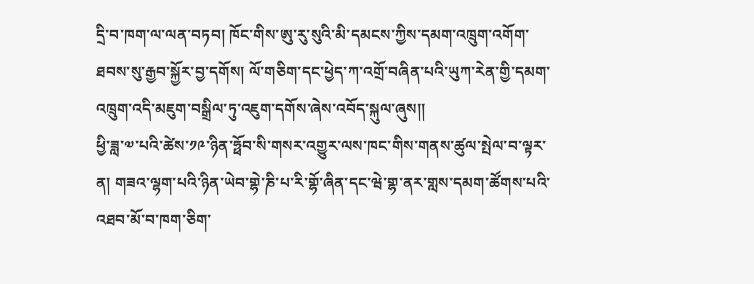དྲི་བ་ཁག་ལ་ལན་བཏབ། ཁོང་གིས་ཨུ་རུ་སུའི་མི་དམངས་ཀྱིས་དམག་འཁྲུག་འགོག་ཐབས་སུ་རྒྱབ་སྐྱོར་བྱ་དགོས། ལོ་གཅིག་དང་ཕྱེད་ཀ་འགྲོ་བཞིན་པའི་ཡུཀ་རེན་གྱི་དམག་འཁྲུག་འདི་མཇུག་བསྒྲིལ་ཏུ་འཇུག་དགོས་ཞེས་འབོད་སྐུལ་ཞུས།།
ཕྱི་ཟླ་༧་པའི་ཚེས་༡༩་ཉིན་ཧྥོབ་སི་གསར་འགྱུར་ལས་ཁང་གིས་གནས་ཚུལ་སྤེལ་བ་ལྟར་ན། གཟའ་ལྷག་པའི་ཉིན་ཡེབ་གྷེ་ཎི་པ་རི་གྷོ་ཞིན་དང་ཝེ་གྷ་ནར་གླས་དམག་ཚོགས་པའི་འཐབ་མོ་བ་ཁག་ཅིག་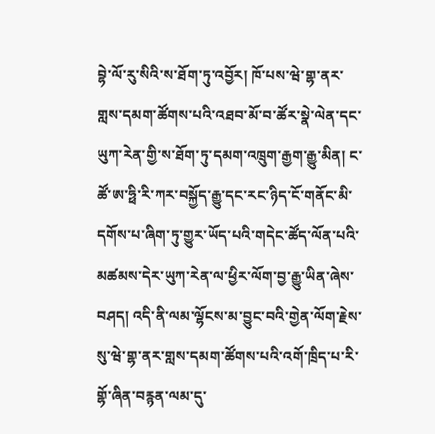བྷེ་ལོ་རུ་སིའི་ས་ཐོག་ཏུ་འབྱོར། ཁོ་པས་ཝེ་གྷ་ནར་གླས་དམག་ཚོགས་པའི་འཐབ་མོ་བ་ཚོར་སྣེ་ལེན་དང་ཡུཀ་རེན་གྱི་ས་ཐོག་ཏུ་དམག་འཁྲུག་རྒྱག་རྒྱུ་མིན། ང་ཚོ་ཨ་ཧྥི་རི་ཀར་བསྐྱོད་རྒྱུ་དང་རང་ཉིད་ངོ་གནོང་མི་དགོས་པ་ཞིག་ཏུ་གྱུར་ཡོད་པའི་གདེང་ཚོད་ལོན་པའི་མཚམས་དེར་ཡུཀ་རེན་ལ་ཕྱིར་ལོག་བྱ་རྒྱུ་ཡིན་ཞེས་བཤད། འདི་ནི་ལམ་ལྷོངས་མ་བྱུང་བའི་གྱེན་ལོག་རྗེས་སུ་ཝེ་གྷ་ནར་གླས་དམག་ཚོགས་པའི་འགོ་ཁྲིད་པ་རི་གྷོ་ཞིན་བརྙན་ལམ་དུ་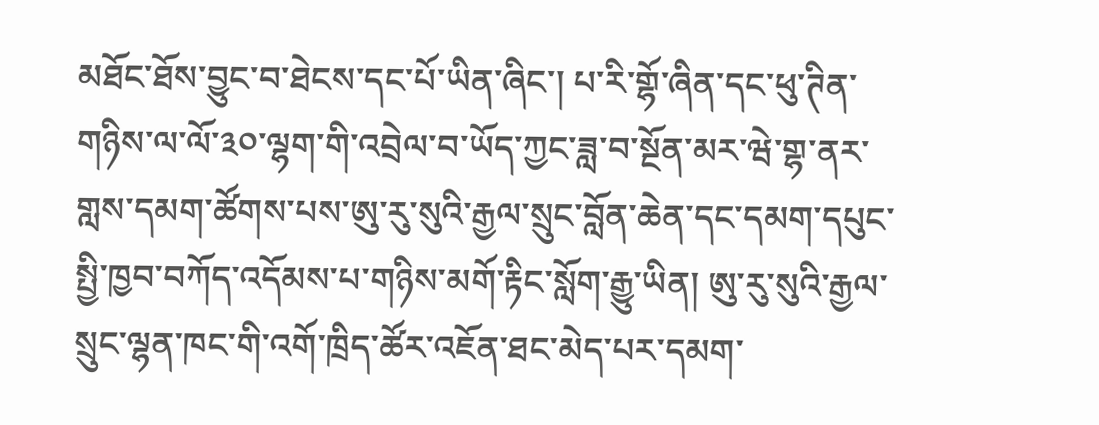མཐོང་ཐོས་བྱུང་བ་ཐེངས་དང་པོ་ཡིན་ཞིང་། པ་རི་གྷོ་ཞིན་དང་ཕུ་ཊིན་གཉིས་ལ་ལོ་༣༠་ལྷག་གི་འབྲེལ་བ་ཡོད་ཀྱང་ཟླ་བ་སྔོན་མར་ཝེ་གྷ་ནར་གླས་དམག་ཚོགས་པས་ཨུ་རུ་སུའི་རྒྱལ་སྲུང་བློན་ཆེན་དང་དམག་དཔུང་སྤྱི་ཁྱབ་བཀོད་འདོམས་པ་གཉིས་མགོ་རྟིང་སློག་རྒྱུ་ཡིན། ཨུ་རུ་སུའི་རྒྱལ་སྲུང་ལྷན་ཁང་གི་འགོ་ཁྲིད་ཚོར་འཇོན་ཐང་མེད་པར་དམག་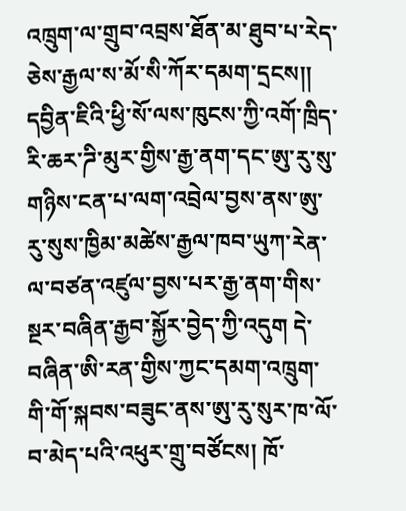འཁྲུག་ལ་གྲུབ་འབྲས་ཐོན་མ་ཐུབ་པ་རེད་ཅེས་རྒྱལ་ས་མོ་སི་ཀོར་དམག་དྲངས།།
དབྱིན་ཇིའི་ཕྱི་སོ་ལས་ཁུངས་ཀྱི་འགོ་ཁྲིད་རི་ཆར་ཌི་མུར་གྱིས་རྒྱ་ནག་དང་ཨུ་རུ་སུ་གཉིས་ངན་པ་ལག་འབྲེལ་བྱས་ནས་ཨུ་རུ་སུས་ཁྱིམ་མཚེས་རྒྱལ་ཁབ་ཡུཀ་རེན་ལ་བཙན་འཛུལ་བྱས་པར་རྒྱ་ནག་གིས་སྔར་བཞིན་རྒྱབ་སྐྱོར་བྱེད་ཀྱི་འདུག དེ་བཞིན་ཨི་རན་གྱིས་ཀྱང་དམག་འཁྲུག་གི་གོ་སྐབས་བཟུང་ནས་ཨུ་རུ་སུར་ཁ་ལོ་བ་མེད་པའི་འཕུར་གྲུ་བཙོངས། ཁོ་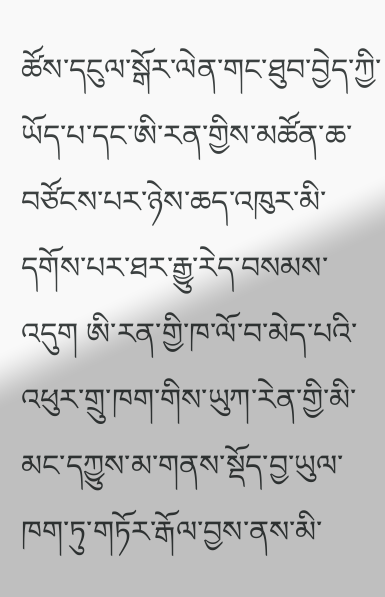ཚོས་དངུལ་སྒོར་ལེན་གང་ཐུབ་བྱེད་ཀྱི་ཡོད་པ་དང་ཨི་རན་གྱིས་མཚོན་ཆ་བཙོངས་པར་ཉེས་ཆད་འཁུར་མི་དགོས་པར་ཐར་རྒྱུ་རེད་བསམས་འདུག ཨི་རན་གྱི་ཁ་ལོ་བ་མེད་པའི་འཕུར་གྲུ་ཁག་གིས་ཡུཀ་རེན་གྱི་མི་མང་དཀྱུས་མ་གནས་སྡོད་བྱ་ཡུལ་ཁག་ཏུ་གཏོར་རྒོལ་བྱས་ནས་མི་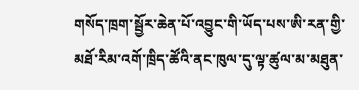གསོད་ཁྲག་སྦྱོར་ཆེན་པོ་འབྱུང་གི་ཡོད་པས་ཨི་རན་གྱི་མཐོ་རིམ་འགོ་ཁྲིད་ཚོའི་ནང་ཁུལ་དུ་ལྟ་ཚུལ་མ་མཐུན་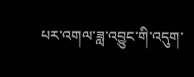པར་འགལ་ཟླ་འབྱུང་གི་འདུག་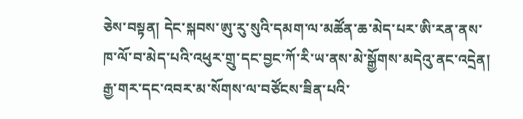ཅེས་བསྟན། དེང་སྐབས་ཨུ་རུ་སུའི་དམག་ལ་མཚོན་ཆ་མེད་པར་ཨི་རན་ནས་ཁ་ལོ་བ་མེད་པའི་འཕུར་གྲུ་དང་བྱང་ཀོ་རི་ཡ་ནས་མེ་སྒྱོགས་མདེའུ་ནང་འདྲེན། རྒྱ་གར་དང་འབར་མ་སོགས་ལ་བཙོངས་ཟིན་པའི་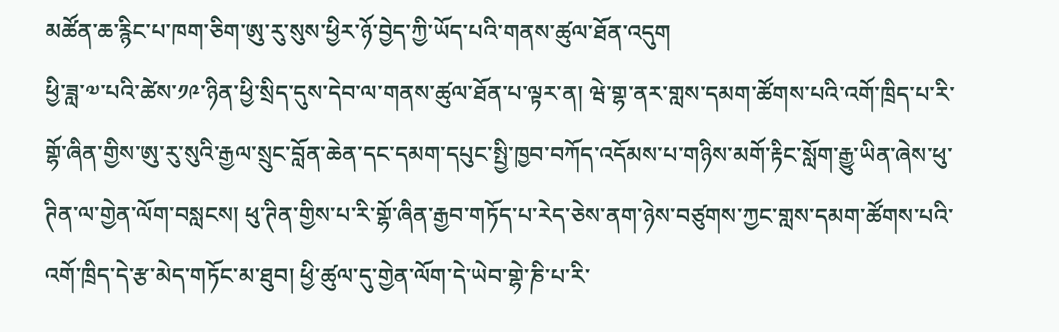མཚོན་ཆ་རྙིང་པ་ཁག་ཅིག་ཨུ་རུ་སུས་ཕྱིར་ཉོ་བྱེད་ཀྱི་ཡོད་པའི་གནས་ཚུལ་ཐོན་འདུག
ཕྱི་ཟླ་༧་པའི་ཚེས་༡༩་ཉིན་ཕྱི་སྲིད་དུས་དེབ་ལ་གནས་ཚུལ་ཐོན་པ་ལྟར་ན། ཝེ་གྷ་ནར་གླས་དམག་ཚོགས་པའི་འགོ་ཁྲིད་པ་རི་གྷོ་ཞིན་གྱིས་ཨུ་རུ་སུའི་རྒྱལ་སྲུང་བློན་ཆེན་དང་དམག་དཔུང་སྤྱི་ཁྱབ་བཀོད་འདོམས་པ་གཉིས་མགོ་རྟིང་སློག་རྒྱུ་ཡིན་ཞེས་ཕུ་ཊིན་ལ་གྱེན་ལོག་བསླངས། ཕུ་ཊིན་གྱིས་པ་རི་གྷོ་ཞིན་རྒྱབ་གཏོད་པ་རེད་ཅེས་ནག་ཉེས་བཙུགས་ཀྱང་གླས་དམག་ཚོགས་པའི་འགོ་ཁྲིད་དེ་རྩ་མེད་གཏོང་མ་ཐུབ། ཕྱི་ཚུལ་དུ་གྱེན་ལོག་དེ་ཡེབ་གྷེ་ཎི་པ་རི་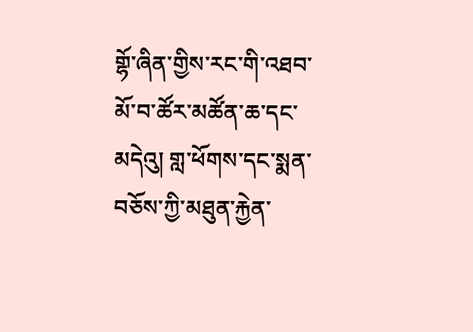གྷོ་ཞིན་གྱིས་རང་གི་འཐབ་མོ་བ་ཚོར་མཚོན་ཆ་དང་མདེའུ། གླ་ཕོགས་དང་སྨན་བཅོས་ཀྱི་མཐུན་རྐྱེན་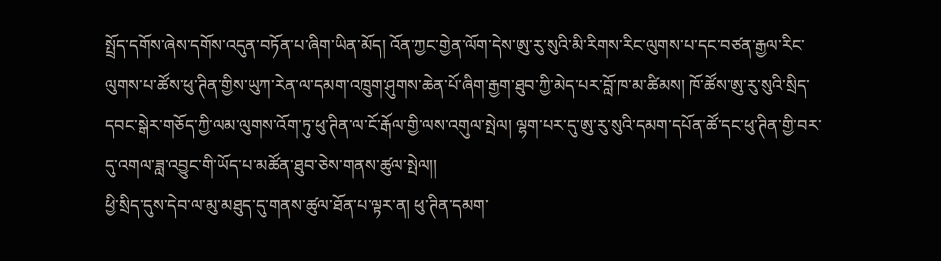སྤྲོད་དགོས་ཞེས་དགོས་འདུན་བཏོན་པ་ཞིག་ཡིན་མོད། འོན་ཀྱང་གྱེན་ལོག་དེས་ཨུ་རུ་སུའི་མི་རིགས་རིང་ལུགས་པ་དང་བཙན་རྒྱལ་རིང་ལུགས་པ་ཚོས་ཕུ་ཊིན་གྱིས་ཡུཀ་རེན་ལ་དམག་འཁྲུག་ཤུགས་ཆེན་པོ་ཞིག་རྒྱག་ཐུབ་ཀྱི་མེད་པར་བློ་ཁ་མ་ཚིམས། ཁོ་ཚོས་ཨུ་རུ་སུའི་སྲིད་དབང་སྒེར་གཅོད་ཀྱི་ལམ་ལུགས་འོག་ཏུ་ཕུ་ཊིན་ལ་ངོ་རྒོལ་གྱི་ལས་འགུལ་སྤེལ། ལྷག་པར་དུ་ཨུ་རུ་སུའི་དམག་དཔོན་ཚོ་དང་ཕུ་ཊིན་གྱི་བར་དུ་འགལ་ཟླ་འབྱུང་གི་ཡོད་པ་མཚོན་ཐུབ་ཅེས་གནས་ཚུལ་སྤེལ།།
ཕྱི་སྲིད་དུས་དེབ་ལ་མུ་མཐུད་དུ་གནས་ཚུལ་ཐོན་པ་ལྟར་ན། ཕུ་ཊིན་དམག་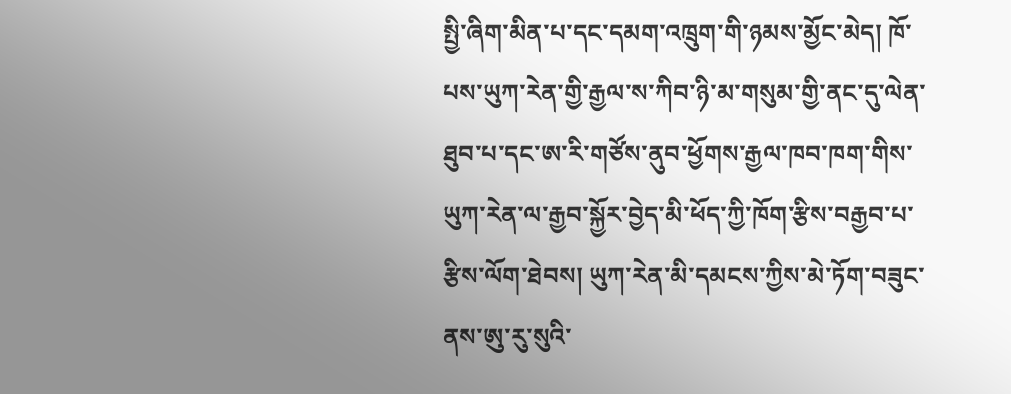སྤྱི་ཞིག་མིན་པ་དང་དམག་འཁྲུག་གི་ཉམས་མྱོང་མེད། ཁོ་པས་ཡུཀ་རེན་གྱི་རྒྱལ་ས་ཀིབ་ཉི་མ་གསུམ་གྱི་ནང་དུ་ལེན་ཐུབ་པ་དང་ཨ་རི་གཙོས་ནུབ་ཕྱོགས་རྒྱལ་ཁབ་ཁག་གིས་ཡུཀ་རེན་ལ་རྒྱབ་སྐྱོར་བྱེད་མི་ཕོད་ཀྱི་ཁོག་རྩིས་བརྒྱབ་པ་རྩིས་ལོག་ཐེབས། ཡུཀ་རེན་མི་དམངས་ཀྱིས་མེ་ཏོག་བཟུང་ནས་ཨུ་རུ་སུའི་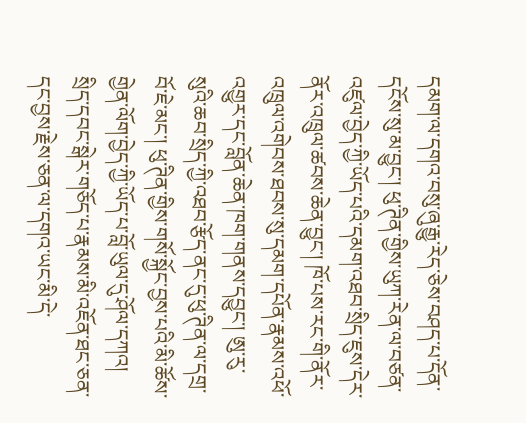དམག་ལ་དགའ་བསུ་ཞུ་རྒྱུ་རེད་ཅེས་བཤད་པ་དོན་དངོས་སུ་མ་བྱུང་། ཕུ་ཊིན་གྱིས་ཡུཀ་རེན་ལ་བཙན་འཛུལ་བྱེད་ཀྱི་ཡོད་པའི་དམག་འཐབ་སྲིད་ཇུས་དེར་ནོར་འཁྲུལ་ཚབས་ཆེན་བྱུང་། ཁོ་པས་རང་གི་ནོར་འཁྲུལ་འགེབས་ཐབས་སུ་དམག་དཔོན་རྣམས་འཕོ་འགྱུར་དང་བློན་ཆེན་ཁག་གནས་དབྱུང་། ཨུ་རུ་སུའི་ཆབ་སྲིད་ཀྱི་འཐབ་རྩོད་ནང་དུ་ཕུ་ཊིན་ལ་དགྲ་བོ་ཇེ་མང་། ཕུ་ཊིན་གྱིས་གསོ་སྐྱོང་བྱས་པའི་མི་ཚོས་གྱེན་ལོག་བྱེད་ཀྱི་ཡོད་པ་བློ་ཡུལ་དུ་ཤོལ་དཀའ། སྲིད་དབང་སྒེར་གཅོད་པ་རྣམས་མི་འཇོན་ཐང་ཅན་དང་བྱས་རྗེས་ཅན་ལ་དགའ་ཡང་མི་དེ་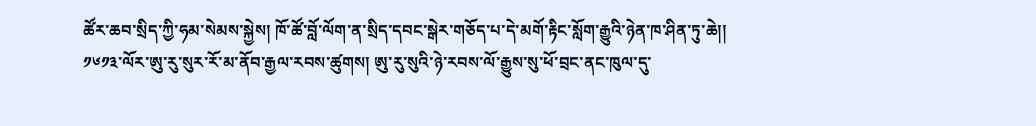ཚོར་ཆབ་སྲིད་ཀྱི་ཧམ་སེམས་སྐྱེས། ཁོ་ཚོ་བློ་ལོག་ན་སྲིད་དབང་སྒེར་གཅོད་པ་དེ་མགོ་རྟིང་སློག་རྒྱུའི་ཉེན་ཁ་ཤིན་ཏུ་ཆེ།།
༡༦༡༣་ལོར་ཨུ་རུ་སུར་རོ་མ་ནོབ་རྒྱལ་རབས་ཚུགས། ཨུ་རུ་སུའི་ཉེ་རབས་ལོ་རྒྱུས་སུ་ཕོ་བྲང་ནང་ཁུལ་དུ་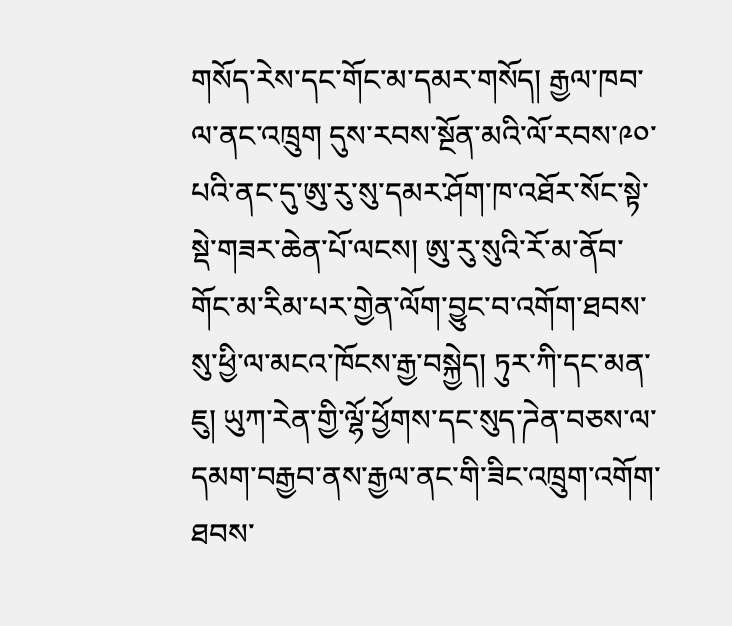གསོད་རེས་དང་གོང་མ་དམར་གསོད། རྒྱལ་ཁབ་ལ་ནང་འཁྲུག དུས་རབས་སྔོན་མའི་ལོ་རབས་༩༠་པའི་ནང་དུ་ཨུ་རུ་སུ་དམར་ཤོག་ཁ་འཐོར་སོང་སྟེ་སྡེ་གཟར་ཆེན་པོ་ལངས། ཨུ་རུ་སུའི་རོ་མ་ནོབ་གོང་མ་རིམ་པར་གྱེན་ལོག་བྱུང་བ་འགོག་ཐབས་སུ་ཕྱི་ལ་མངའ་ཁོངས་རྒྱ་བསྐྱེད། ཏུར་ཀི་དང་མན་ཇུ། ཡུཀ་རེན་གྱི་ལྷོ་ཕྱོགས་དང་སུད་ཌེན་བཅས་ལ་དམག་བརྒྱབ་ནས་རྒྱལ་ནང་གི་ཟིང་འཁྲུག་འགོག་ཐབས་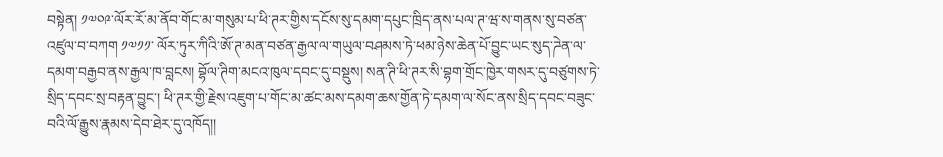བསྟེན། ༡༧༠༩་ལོར་རོ་མ་ནོབ་གོང་མ་གསུམ་པ་ཕི་ཊར་གྱིས་དངོས་སུ་དམག་དཔུང་ཁྲིད་ནས་པལ་ཊ་ཝ་ས་གནས་སུ་བཙན་འཛུལ་བ་བཀག ༡༧༡༡་ ལོར་ཏུར་ཀིའི་ཨོ་ཊ་མན་བཙན་རྒྱལ་ལ་གཡུལ་བཤམས་ཏེ་ཕམ་ཉེས་ཆེན་པོ་བྱུང་ཡང་སུད་ཌེན་ལ་དམག་བརྒྱབ་ནས་རྒྱལ་ཁ་བླངས། བྷོལ་ཊིག་མངའ་ཁུལ་དབང་དུ་བསྡུས། སན་ཊི་ཕི་ཊར་སི་བྷག་གྲོང་ཁྱེར་གསར་དུ་བཙུགས་ཏེ་སྲིད་དབང་སྲ་བརྟན་བྱུང་། ཕི་ཊར་གྱི་རྗེས་འཇུག་པ་གོང་མ་ཚང་མས་དམག་ཆས་གྱོན་ཏེ་དམག་ལ་སོང་ནས་སྲིད་དབང་བཟུང་བའི་ལོ་རྒྱུས་རྣམས་དེབ་ཐེར་དུ་འཁོད།།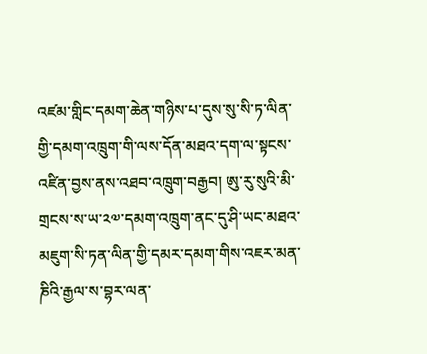འཛམ་གླིང་དམག་ཆེན་གཉིས་པ་དུས་སུ་སི་ཏ་ལིན་གྱི་དམག་འཁྲུག་གི་ལས་དོན་མཐའ་དག་ལ་སྟངས་འཛིན་བྱས་ནས་འཐབ་འཁྲུག་བརྒྱབ། ཨུ་རུ་སུའི་མི་གྲངས་ས་ཡ་༢༧་དམག་འཁྲུག་ནང་དུ་ཤི་ཡང་མཐའ་མཇུག་སི་ཏན་ལིན་གྱི་དམར་དམག་གིས་འཇར་མན་ཎིའི་རྒྱལ་ས་བྷར་ལན་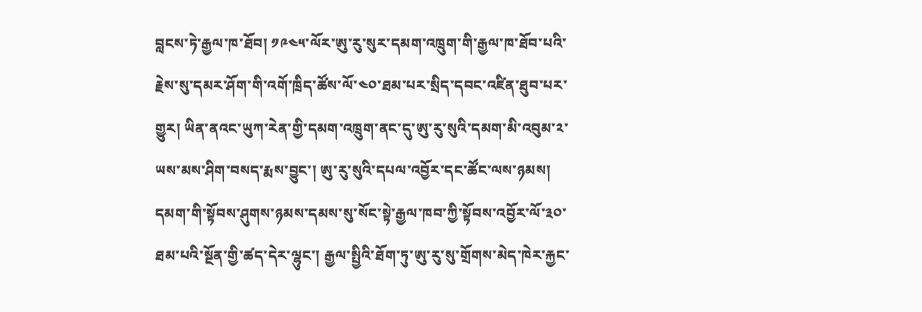བླངས་ཏེ་རྒྱལ་ཁ་ཐོབ། ༡༩༤༥་ལོར་ཨུ་རུ་སུར་དམག་འཁྲུག་གི་རྒྱལ་ཁ་ཐོབ་པའི་རྗེས་སུ་དམར་ཤོག་གི་འགོ་ཁྲིད་ཚོས་ལོ་༤༠་ཐམ་པར་སྲིད་དབང་འཛིན་ཐུབ་པར་གྱུར། ཡིན་ནའང་ཡུཀ་རེན་གྱི་དམག་འཁྲུག་ནང་དུ་ཨུ་རུ་སུའི་དམག་མི་འབུམ་༢་ཡས་མས་ཤིག་བསད་རྨས་བྱུང་། ཨུ་རུ་སུའི་དཔལ་འབྱོར་དང་ཚོང་ལས་ཉམས། དམག་གི་སྟོབས་ཤུགས་ཉམས་དམས་སུ་སོང་སྟེ་རྒྱལ་ཁབ་ཀྱི་སྟོབས་འབྱོར་ལོ་༣༠་ཐམ་པའི་སྔོན་གྱི་ཚད་དེར་ལྷུང་། རྒྱལ་སྤྱིའི་ཐོག་ཏུ་ཨུ་རུ་སུ་གྲོགས་མེད་ཁེར་རྐྱང་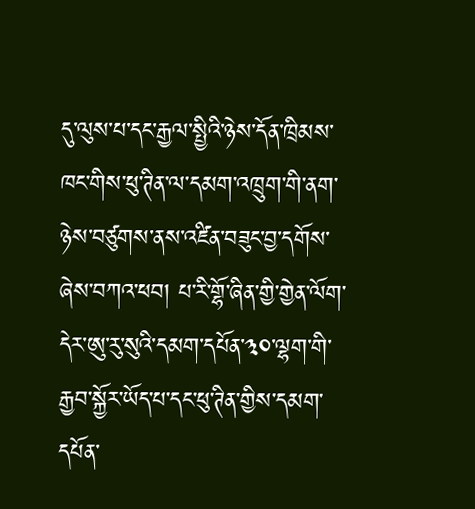དུ་ལུས་པ་དང་རྒྱལ་སྤྱིའི་ཉེས་དོན་ཁྲིམས་ཁང་གིས་ཕུ་ཊིན་ལ་དམག་འཁྲུག་གི་ནག་ཉེས་བཙུགས་ནས་འཛིན་བཟུང་བྱ་དགོས་ཞེས་བཀའ་ཕབ། པ་རི་གྷོ་ཞིན་གྱི་གྱེན་ལོག་དེར་ཨུ་རུ་སུའི་དམག་དཔོན་༣༠་ལྷག་གི་རྒྱབ་སྐྱོར་ཡོད་པ་དང་ཕུ་ཊིན་གྱིས་དམག་དཔོན་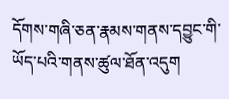དོགས་གཞི་ཅན་རྣམས་གནས་དབྱུང་གི་ཡོད་པའི་གནས་ཚུལ་ཐོན་འདུག